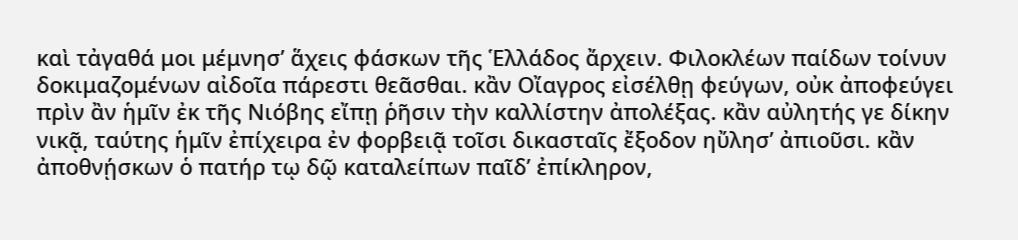καὶ τἀγαθά μοι μέμνησʼ ἅχεις φάσκων τῆς Ἑλλάδος ἄρχειν. Φιλοκλέων παίδων τοίνυν δοκιμαζομένων αἰδοῖα πάρεστι θεᾶσθαι. κἂν Οἴαγρος εἰσέλθῃ φεύγων, οὐκ ἀποφεύγει πρὶν ἂν ἡμῖν ἐκ τῆς Νιόβης εἴπῃ ῥῆσιν τὴν καλλίστην ἀπολέξας. κἂν αὐλητής γε δίκην νικᾷ, ταύτης ἡμῖν ἐπίχειρα ἐν φορβειᾷ τοῖσι δικασταῖς ἔξοδον ηὔλησʼ ἀπιοῦσι. κἂν ἀποθνῄσκων ὁ πατήρ τῳ δῷ καταλείπων παῖδʼ ἐπίκληρον,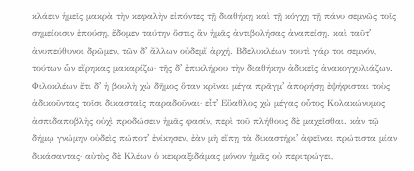κλάειν ἡμεῖς μακρὰ τὴν κεφαλὴν εἰπόντες τῇ διαθήκῃ καὶ τῇ κόγχῃ τῇ πάνυ σεμνῶς τοῖς σημείοισιν ἐπούσῃ, ἔδομεν ταύτην ὅστις ἂν ἡμᾶς ἀντιβολήσας ἀναπείσῃ. καὶ ταῦτʼ ἀνυπεύθυνοι δρῶμεν, τῶν δʼ ἄλλων οὐδεμἴ ἀρχή. Βδελυκλέων τουτὶ γάρ τοι σεμνόν, τούτων ὧν εἴρηκας μακαρίζω· τῆς δʼ ἐπικλήρου τὴν διαθήκην ἀδικεῖς ἀνακογχυλιάζων. Φιλοκλέων ἔτι δʼ ἡ βουλὴ χὠ δῆμος ὅταν κρῖναι μέγα πρᾶγμʼ ἀπορήσῃ ἐψήφισται τοὺς ἀδικοῦντας τοῖσι δικασταῖς παραδοῦναι· εἶτʼ Εὔαθλος χὠ μέγας οὗτος Κολακώνυμος ἀσπιδαποβλὴς οὐχὶ προδώσειν ἡμᾶς φασίν, περὶ τοῦ πλήθους δὲ μαχεῖσθαι. κἀν τῷ δήμῳ γνώμην οὐδεὶς πώποτʼ ἐνίκησεν, ἐὰν μὴ εἴπῃ τὰ δικαστήριʼ ἀφεῖναι πρώτιστα μίαν δικάσαντας· αὐτὸς δὲ Κλέων ὁ κεκραξιδάμας μόνον ἡμᾶς οὐ περιτρώγει,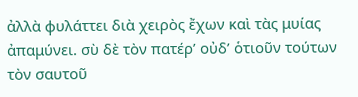ἀλλὰ φυλάττει διὰ χειρὸς ἔχων καὶ τὰς μυίας ἀπαμύνει. σὺ δὲ τὸν πατέρʼ οὐδʼ ὁτιοῦν τούτων τὸν σαυτοῦ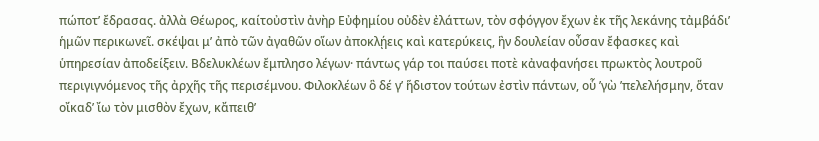πώποτʼ ἔδρασας. ἀλλὰ Θέωρος, καίτοὐστὶν ἀνὴρ Εὐφημίου οὐδὲν ἐλάττων, τὸν σφόγγον ἔχων ἐκ τῆς λεκάνης τἀμβάδιʼ ἡμῶν περικωνεῖ. σκέψαι μʼ ἀπὸ τῶν ἀγαθῶν οἵων ἀποκλῄεις καὶ κατερύκεις, ἣν δουλείαν οὖσαν ἔφασκες καὶ ὑπηρεσίαν ἀποδείξειν. Βδελυκλέων ἔμπλησο λέγων· πάντως γάρ τοι παύσει ποτὲ κἀναφανήσει πρωκτὸς λουτροῦ περιγιγνόμενος τῆς ἀρχῆς τῆς περισέμνου. Φιλοκλέων ὃ δέ γʼ ἥδιστον τούτων ἐστὶν πάντων, οὗ ʼγὼ ʼπελελήσμην, ὅταν οἴκαδʼ ἴω τὸν μισθὸν ἔχων, κἄπειθʼ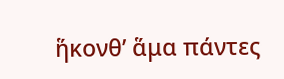ἥκονθʼ ἅμα πάντες